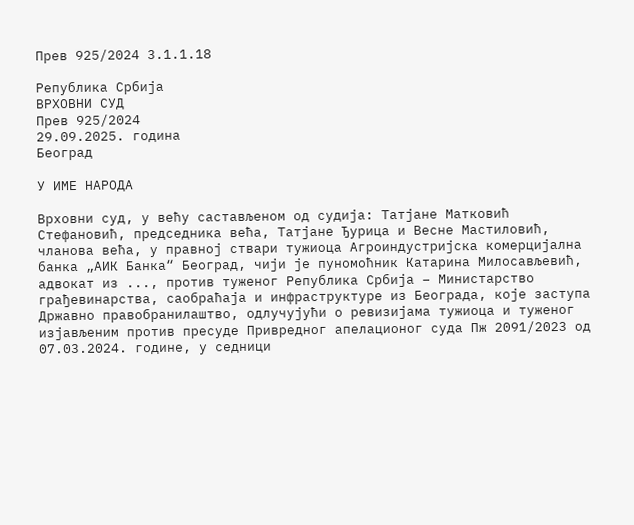Прев 925/2024 3.1.1.18

Република Србија
ВРХОВНИ СУД
Прев 925/2024
29.09.2025. година
Београд

У ИМЕ НАРОДА

Врховни суд, у већу састављеном од судија: Татјане Матковић Стефановић, председника већа, Татјане Ђурица и Весне Мастиловић, чланова већа, у правној ствари тужиоца Агроиндустријска комерцијална банка „АИК Банка“ Београд, чији је пуномоћник Катарина Милосављевић, адвокат из ..., против туженог Република Србија – Министарство грађевинарства, саобраћаја и инфраструктуре из Београда, које заступа Државно правобранилаштво, одлучујући о ревизијама тужиоца и туженог изјављеним против пресуде Привредног апелационог суда Пж 2091/2023 од 07.03.2024. године, у седници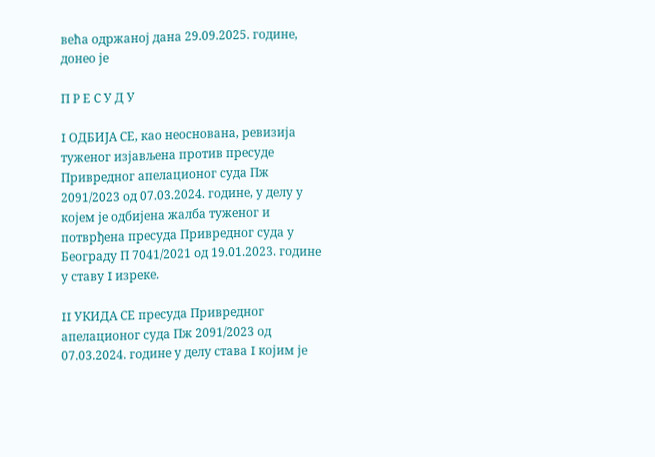већа одржаној дана 29.09.2025. године, донео је

П Р Е С У Д У

I ОДБИЈА СЕ, као неоснована, ревизија туженог изјављена против пресуде Привредног апелационог суда Пж 2091/2023 од 07.03.2024. године, у делу у којем је одбијена жалба туженог и потврђена пресуда Привредног суда у Београду П 7041/2021 од 19.01.2023. године у ставу I изреке.

II УКИДА СЕ пресуда Привредног апелационог суда Пж 2091/2023 од 07.03.2024. године у делу става I којим је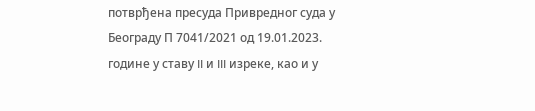потврђена пресуда Привредног суда у Београду П 7041/2021 од 19.01.2023. године у ставу II и III изреке, као и у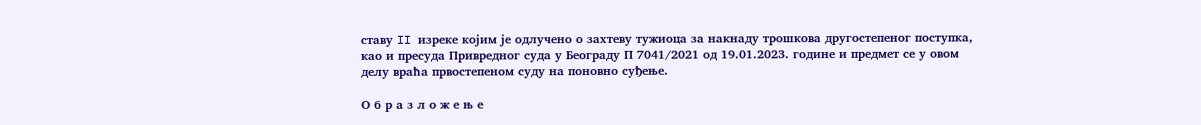ставу II изреке којим је одлучено о захтеву тужиоца за накнаду трошкова другостепеног поступка, као и пресуда Привредног суда у Београду П 7041/2021 од 19.01.2023. године и предмет се у овом делу враћа првостепеном суду на поновно суђење.

О б р а з л о ж е њ е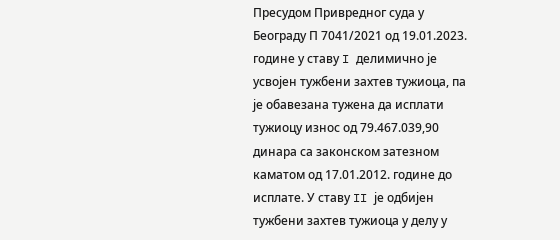Пресудом Привредног суда у Београду П 7041/2021 од 19.01.2023. године у ставу I делимично је усвојен тужбени захтев тужиоца, па је обавезана тужена да исплати тужиоцу износ од 79.467.039,90 динара са законском затезном каматом од 17.01.2012. године до исплате. У ставу II је одбијен тужбени захтев тужиоца у делу у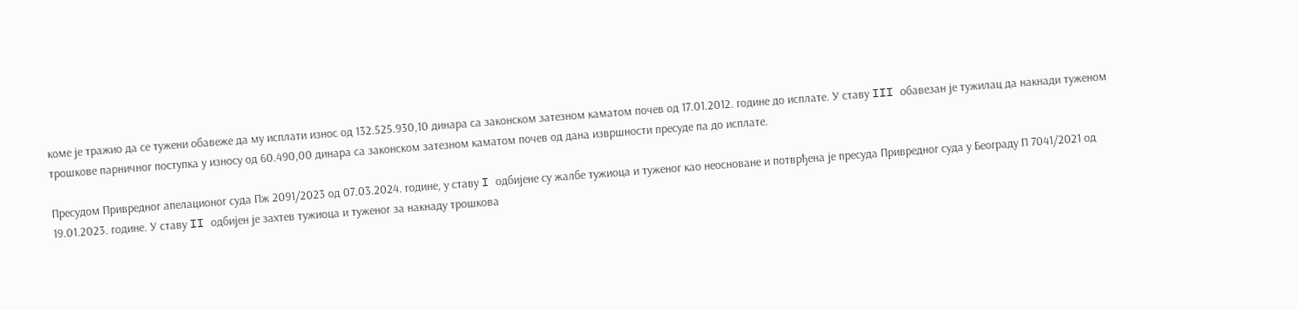коме је тражио да се тужени обавеже да му исплати износ од 132.525.930,10 динара са законском затезном каматом почев од 17.01.2012. године до исплате. У ставу III обавезан је тужилац да накнади туженом трошкове парничног поступка у износу од 60.490,00 динара са законском затезном каматом почев од дана извршности пресуде па до исплате.

Пресудом Привредног апелационог суда Пж 2091/2023 од 07.03.2024. године, у ставу I одбијене су жалбе тужиоца и туженог као неосноване и потврђена је пресуда Привредног суда у Београду П 7041/2021 од 19.01.2023. године. У ставу II одбијен је захтев тужиоца и туженог за накнаду трошкова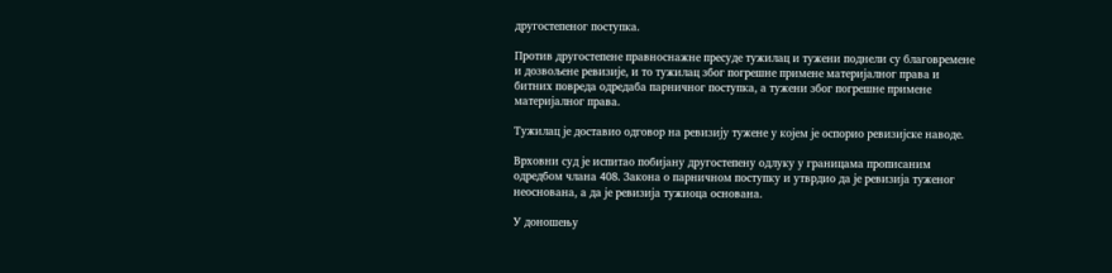другостепеног поступка.

Против другостепене правноснажне пресуде тужилац и тужени поднели су благовремене и дозвољене ревизије, и то тужилац због погрешне примене материјалног права и битних повреда одредаба парничног поступка, а тужени због погрешне примене материјалног права.

Тужилац је доставио одговор на ревизију тужене у којем је оспорио ревизијске наводе.

Врховни суд је испитао побијану другостепену одлуку у границама прописаним одредбом члана 408. Закона о парничном поступку и утврдио да је ревизија туженог неоснована, а да је ревизија тужиоца основана.

У доношењу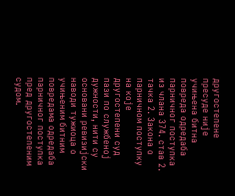другостепене пресуде није учињена битна повреда одредаба парничног поступка из члана 374. став 2. тачка 2. Закона о парничном поступку на које другостепени суд пази по службеној дужности, нити су основани ревизијски наводи тужиоца о учињеним битним повредама одредаба парничног поступка пред другостепеним судом.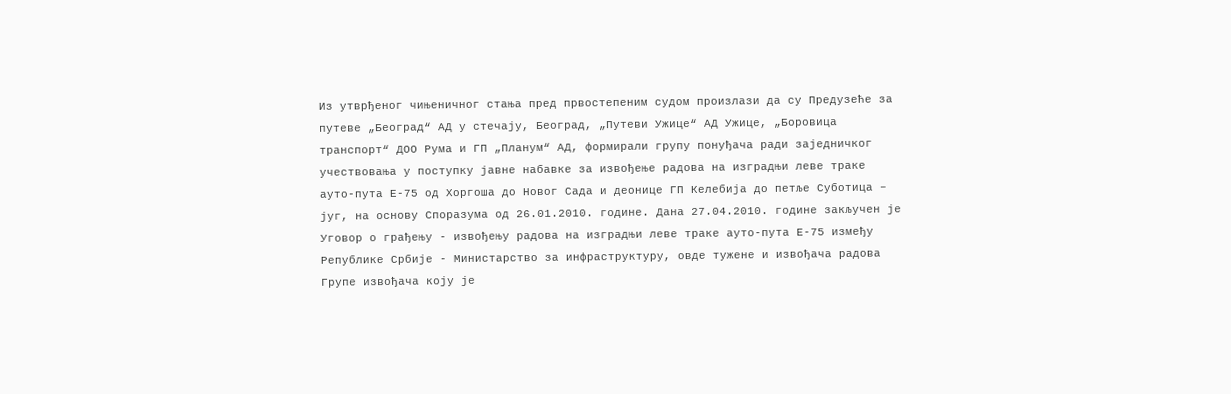Из утврђеног чињеничног стања пред првостепеним судом произлази да су Предузеће за путеве „Београд“ АД у стечају, Београд, „Путеви Ужице“ АД Ужице, „Боровица транспорт“ ДОО Рума и ГП „Планум“ АД, формирали групу понуђача ради заједничког учествовања у поступку јавне набавке за извођење радова на изградњи леве траке ауто-пута Е-75 од Хоргоша до Новог Сада и деонице ГП Келебија до петље Суботица – југ, на основу Споразума од 26.01.2010. године. Дана 27.04.2010. године закључен је Уговор о грађењу - извођењу радова на изградњи леве траке ауто-пута Е-75 између Републике Србије - Министарство за инфраструктуру, овде тужене и извођача радова Групе извођача коју је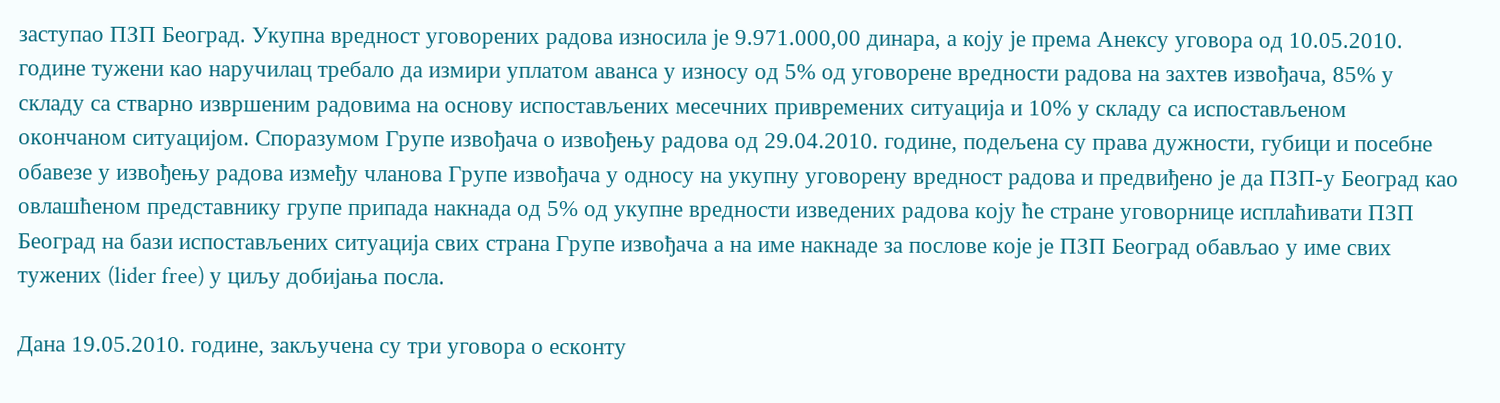заступао ПЗП Београд. Укупна вредност уговорених радова износила је 9.971.000,00 динара, а коју је према Анексу уговора од 10.05.2010. године тужени као наручилац требало да измири уплатом аванса у износу од 5% од уговорене вредности радова на захтев извођача, 85% у складу са стварно извршеним радовима на основу испостављених месечних привремених ситуација и 10% у складу са испостављеном окончаном ситуацијом. Споразумом Групе извођача о извођењу радова од 29.04.2010. године, подељена су права дужности, губици и посебне обавезе у извођењу радова између чланова Групе извођача у односу на укупну уговорену вредност радова и предвиђено је да ПЗП-у Београд као овлашћеном представнику групе припада накнада од 5% од укупне вредности изведених радова коју ће стране уговорнице исплаћивати ПЗП Београд на бази испостављених ситуација свих страна Групе извођача а на име накнаде за послове које је ПЗП Београд обављао у име свих тужених (lider free) у циљу добијања посла.

Дана 19.05.2010. године, закључена су три уговора о есконту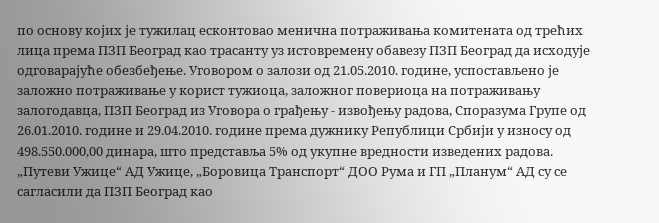по основу којих је тужилац есконтовао менична потраживања комитената од трећих лица према ПЗП Београд као трасанту уз истовремену обавезу ПЗП Београд да исходује одговарајуће обезбеђење. Уговором о залози од 21.05.2010. године, успостављено је заложно потраживање у корист тужиоца, заложног повериоца на потраживању залогодавца, ПЗП Београд из Уговора о грађењу - извођењу радова, Споразума Групе од 26.01.2010. године и 29.04.2010. године према дужнику Републици Србији у износу од 498.550.000,00 динара, што представља 5% од укупне вредности изведених радова. „Путеви Ужице“ АД Ужице, „Боровица Транспорт“ ДОО Рума и ГП „Планум“ АД су се сагласили да ПЗП Београд као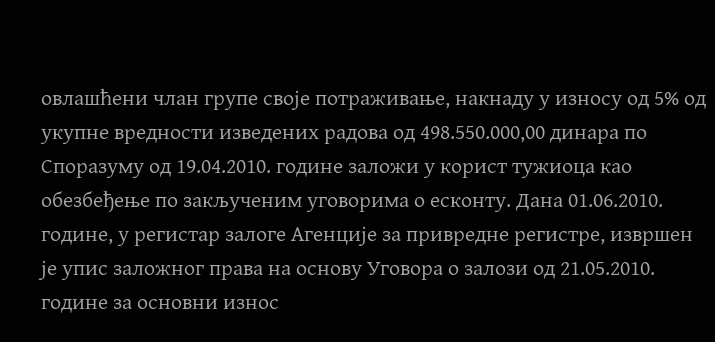овлашћени члан групе своје потраживање, накнаду у износу од 5% од укупне вредности изведених радова од 498.550.000,00 динара по Споразуму од 19.04.2010. године заложи у корист тужиоца као обезбеђење по закљученим уговорима о есконту. Дана 01.06.2010. године, у регистар залоге Агенције за привредне регистре, извршен је упис заложног права на основу Уговора о залози од 21.05.2010. године за основни износ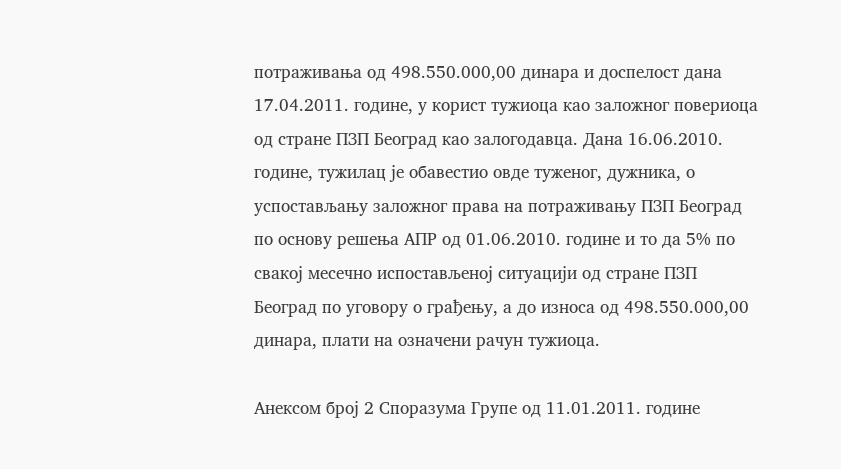потраживања од 498.550.000,00 динара и доспелост дана 17.04.2011. године, у корист тужиоца као заложног повериоца од стране ПЗП Београд као залогодавца. Дана 16.06.2010. године, тужилац је обавестио овде туженог, дужника, о успостављању заложног права на потраживању ПЗП Београд по основу решења АПР од 01.06.2010. године и то да 5% по свакој месечно испостављеној ситуацији од стране ПЗП Београд по уговору о грађењу, а до износа од 498.550.000,00 динара, плати на означени рачун тужиоца.

Анексом број 2 Споразума Групе од 11.01.2011. године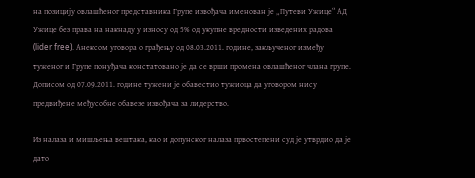на позицију овлашћеног представника Групе извођача именован је „Путеви Ужице“ АД Ужице без права на накнаду у износу од 5% од укупне вредности изведених радова (lider free). Анексом уговора о грађењу од 08.03.2011. године, закљученог између туженог и Групе понуђача констатовано је да се врши промена овлашћеног члана групе. Дописом од 07.09.2011. године тужени је обавестио тужиоца да уговором нису предвиђене међусобне обавезе извођача за лидерство.

Из налаза и мишљења вештака, као и допунског налаза првостепени суд је утврдио да је дато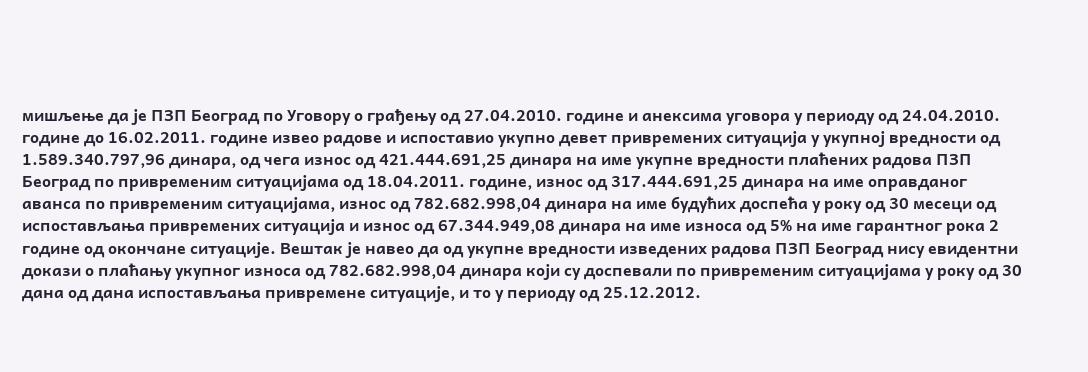мишљење да је ПЗП Београд по Уговору о грађењу од 27.04.2010. године и анексима уговора у периоду од 24.04.2010. године до 16.02.2011. године извео радове и испоставио укупно девет привремених ситуација у укупној вредности од 1.589.340.797,96 динара, од чега износ од 421.444.691,25 динара на име укупне вредности плаћених радова ПЗП Београд по привременим ситуацијама од 18.04.2011. године, износ од 317.444.691,25 динара на име оправданог аванса по привременим ситуацијама, износ од 782.682.998,04 динара на име будућих доспећа у року од 30 месеци од испостављања привремених ситуација и износ од 67.344.949,08 динара на име износа од 5% на име гарантног рока 2 године од окончане ситуације. Вештак је навео да од укупне вредности изведених радова ПЗП Београд нису евидентни докази о плаћању укупног износа од 782.682.998,04 динара који су доспевали по привременим ситуацијама у року од 30 дана од дана испостављања привремене ситуације, и то у периоду од 25.12.2012.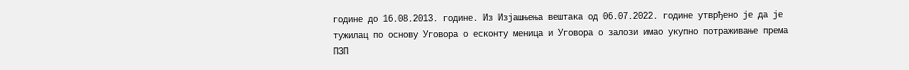године до 16.08.2013. године. Из Изјашњења вештака од 06.07.2022. године утврђено је да је тужилац по основу Уговора о есконту меница и Уговора о залози имао укупно потраживање према ПЗП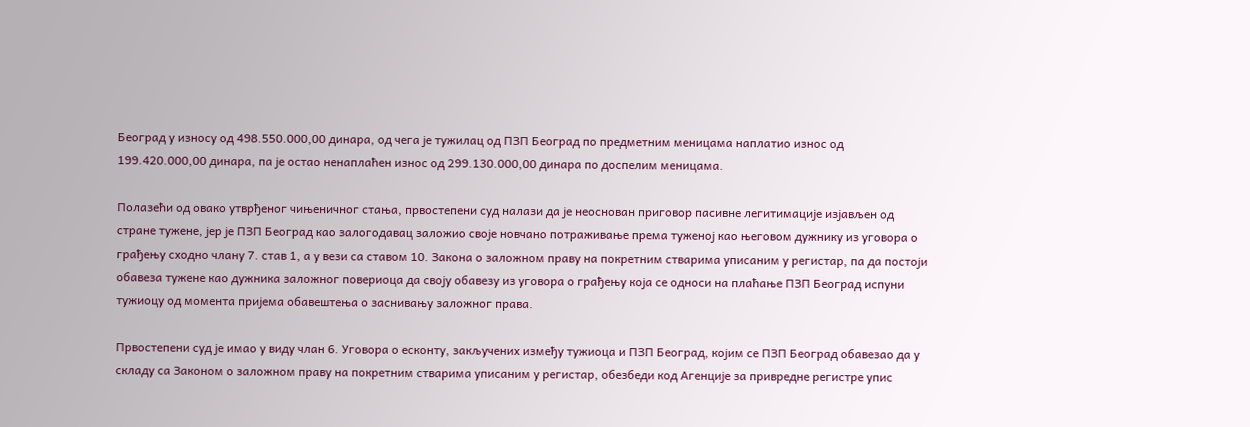Београд у износу од 498.550.000,00 динара, од чега је тужилац од ПЗП Београд по предметним меницама наплатио износ од 199.420.000,00 динара, па је остао ненаплаћен износ од 299.130.000,00 динара по доспелим меницама.

Полазећи од овако утврђеног чињеничног стања, првостепени суд налази да је неоснован приговор пасивне легитимације изјављен од стране тужене, јер је ПЗП Београд као залогодавац заложио своје новчано потраживање према туженој као његовом дужнику из уговора о грађењу сходно члану 7. став 1, а у вези са ставом 10. Закона о заложном праву на покретним стварима уписаним у регистар, па да постоји обавеза тужене као дужника заложног повериоца да своју обавезу из уговора о грађењу која се односи на плаћање ПЗП Београд испуни тужиоцу од момента пријема обавештења о заснивању заложног права.

Првостепени суд је имао у виду члан 6. Уговора о есконту, закључених између тужиоца и ПЗП Београд, којим се ПЗП Београд обавезао да у складу са Законом о заложном праву на покретним стварима уписаним у регистар, обезбеди код Агенције за привредне регистре упис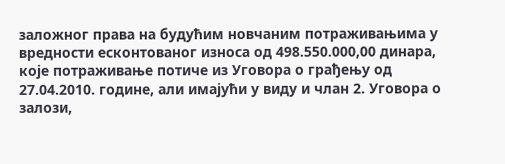заложног права на будућим новчаним потраживањима у вредности есконтованог износа од 498.550.000,00 динара, које потраживање потиче из Уговора о грађењу од 27.04.2010. године, али имајући у виду и члан 2. Уговора о залози,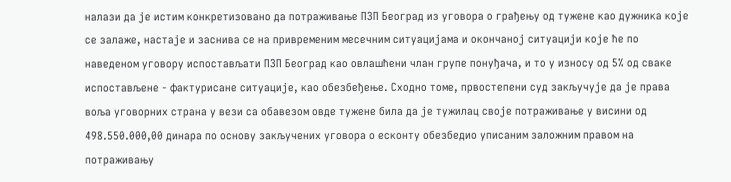налази да је истим конкретизовано да потраживање ПЗП Београд из уговора о грађењу од тужене као дужника које се залаже, настаје и заснива се на привременим месечним ситуацијама и окончаној ситуацији које ће по наведеном уговору испостављати ПЗП Београд као овлашћени члан групе понуђача, и то у износу од 5% од сваке испостављене - фактурисане ситуације, као обезбеђење. Сходно томе, првостепени суд закључује да је права воља уговорних страна у вези са обавезом овде тужене била да је тужилац своје потраживање у висини од 498.550.000,00 динара по основу закључених уговора о есконту обезбедио уписаним заложним правом на потраживању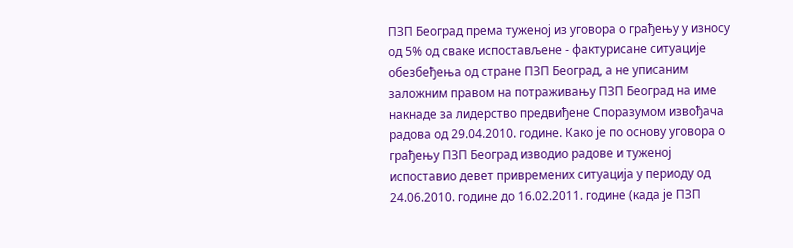ПЗП Београд према туженој из уговора о грађењу у износу од 5% од сваке испостављене - фактурисане ситуације обезбеђења од стране ПЗП Београд, а не уписаним заложним правом на потраживању ПЗП Београд на име накнаде за лидерство предвиђене Споразумом извођача радова од 29.04.2010. године. Како је по основу уговора о грађењу ПЗП Београд изводио радове и туженој испоставио девет привремених ситуација у периоду од 24.06.2010. године до 16.02.2011. године (када је ПЗП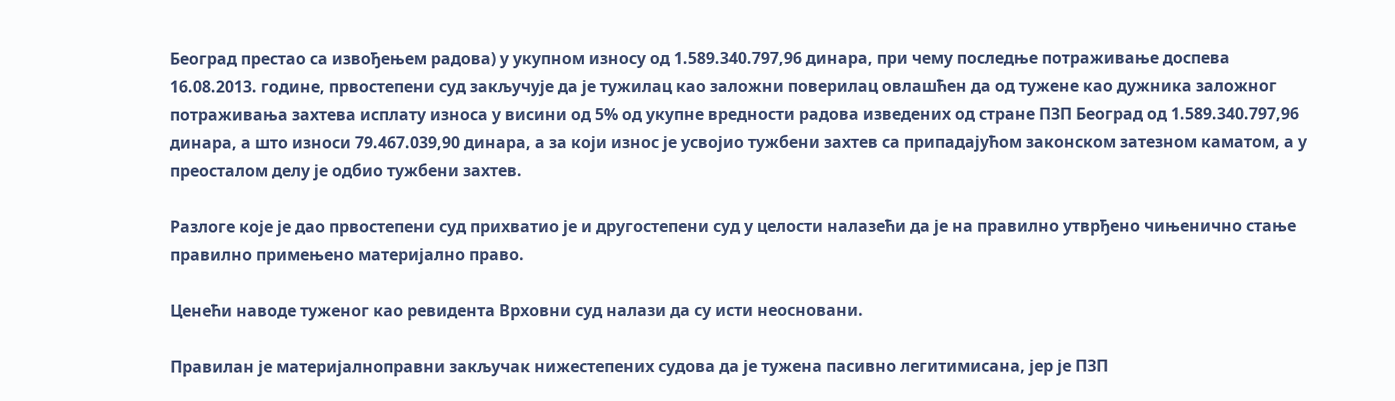Београд престао са извођењем радова) у укупном износу од 1.589.340.797,96 динара, при чему последње потраживање доспева 16.08.2013. године, првостепени суд закључује да је тужилац као заложни поверилац овлашћен да од тужене као дужника заложног потраживања захтева исплату износа у висини од 5% од укупне вредности радова изведених од стране ПЗП Београд од 1.589.340.797,96 динара, а што износи 79.467.039,90 динара, а за који износ је усвојио тужбени захтев са припадајућом законском затезном каматом, а у преосталом делу је одбио тужбени захтев.

Разлоге које је дао првостепени суд прихватио је и другостепени суд у целости налазећи да је на правилно утврђено чињенично стање правилно примењено материјално право.

Ценећи наводе туженог као ревидента Врховни суд налази да су исти неосновани.

Правилан је материјалноправни закључак нижестепених судова да је тужена пасивно легитимисана, јер је ПЗП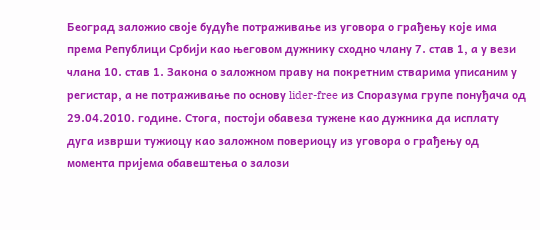Београд заложио своје будуће потраживање из уговора о грађењу које има према Републици Србији као његовом дужнику сходно члану 7. став 1, а у вези члана 10. став 1. Закона о заложном праву на покретним стварима уписаним у регистар, а не потраживање по основу lider-free из Споразума групе понуђача од 29.04.2010. године. Стога, постоји обавеза тужене као дужника да исплату дуга изврши тужиоцу као заложном повериоцу из уговора о грађењу од момента пријема обавештења о залози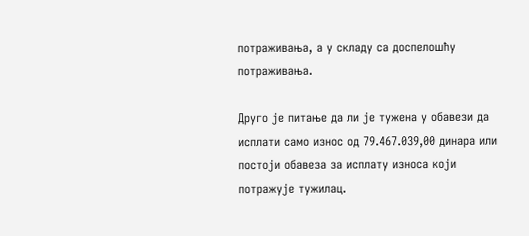потраживања, а у складу са доспелошћу потраживања.

Друго је питање да ли је тужена у обавези да исплати само износ од 79.467.039,00 динара или постоји обавеза за исплату износа који потражује тужилац.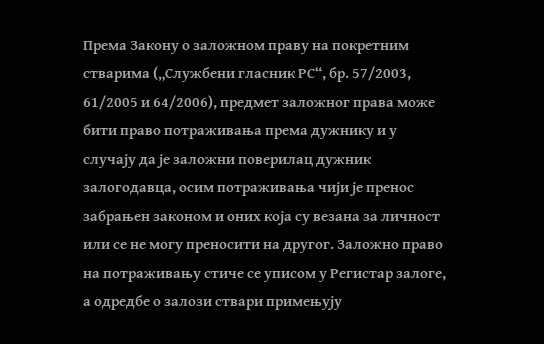Према Закону о заложном праву на покретним стварима („Службени гласник РС“, бр. 57/2003, 61/2005 и 64/2006), предмет заложног права може бити право потраживања према дужнику и у случају да је заложни поверилац дужник залогодавца, осим потраживања чији је пренос забрањен законом и оних која су везана за личност или се не могу преносити на другог. Заложно право на потраживању стиче се уписом у Регистар залоге, а одредбе о залози ствари примењују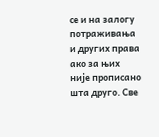се и на залогу потраживања и других права ако за њих није прописано шта друго. Све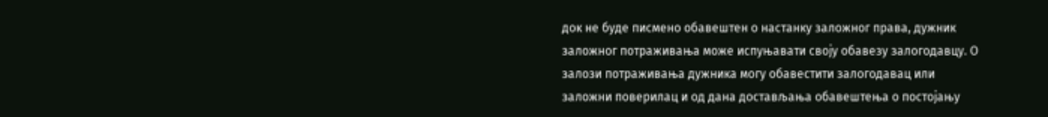док не буде писмено обавештен о настанку заложног права, дужник заложног потраживања може испуњавати своју обавезу залогодавцу. О залози потраживања дужника могу обавестити залогодавац или заложни поверилац и од дана достављања обавештења о постојању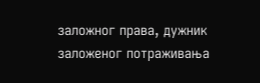заложног права, дужник заложеног потраживања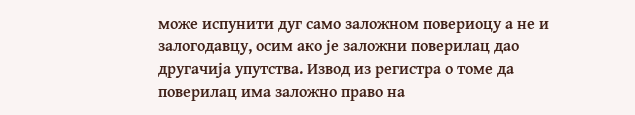може испунити дуг само заложном повериоцу а не и залогодавцу, осим ако је заложни поверилац дао другачија упутства. Извод из регистра о томе да поверилац има заложно право на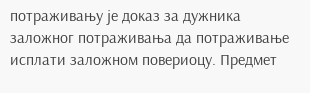потраживању је доказ за дужника заложног потраживања да потраживање исплати заложном повериоцу. Предмет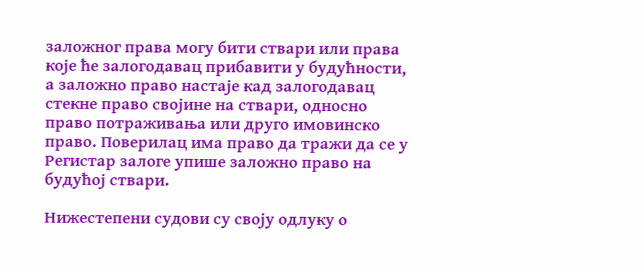заложног права могу бити ствари или права које ће залогодавац прибавити у будућности, а заложно право настаје кад залогодавац стекне право својине на ствари, односно право потраживања или друго имовинско право. Поверилац има право да тражи да се у Регистар залоге упише заложно право на будућој ствари.

Нижестепени судови су своју одлуку о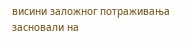висини заложног потраживања засновали на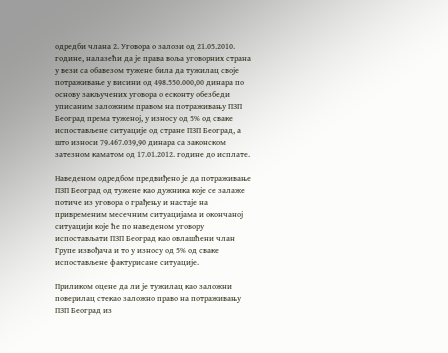одредби члана 2. Уговора о залози од 21.05.2010. године, налазећи да је права воља уговорних страна у вези са обавезом тужене била да тужилац своје потраживање у висини од 498.550.000,00 динара по основу закључених уговора о есконту обезбеди уписаним заложним правом на потраживању ПЗП Београд према туженој, у износу од 5% од сваке испостављене ситуације од стране ПЗП Београд, а што износи 79.467.039,90 динара са законском затезном каматом од 17.01.2012. године до исплате.

Наведеном одредбом предвиђено је да потраживање ПЗП Београд од тужене као дужника које се залаже потиче из уговора о грађењу и настаје на привременим месечним ситуацијама и окончаној ситуацији које ће по наведеном уговору испостављати ПЗП Београд као овлашћени члан Групе извођача и то у износу од 5% од сваке испостављене фактурисане ситуације.

Приликом оцене да ли је тужилац као заложни поверилац стекао заложно право на потраживању ПЗП Београд из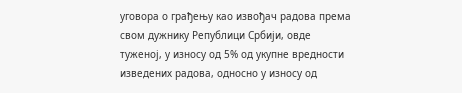уговора о грађењу као извођач радова према свом дужнику Републици Србији, овде туженој, у износу од 5% од укупне вредности изведених радова, односно у износу од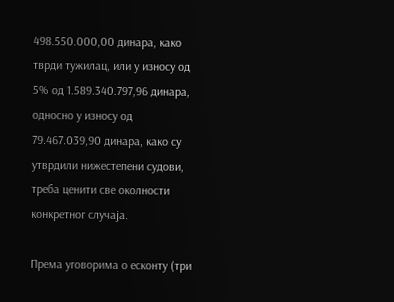498.550.000,00 динара, како тврди тужилац, или у износу од 5% од 1.589.340.797,96 динара, односно у износу од 79.467.039,90 динара, како су утврдили нижестепени судови, треба ценити све околности конкретног случаја.

Према уговорима о есконту (три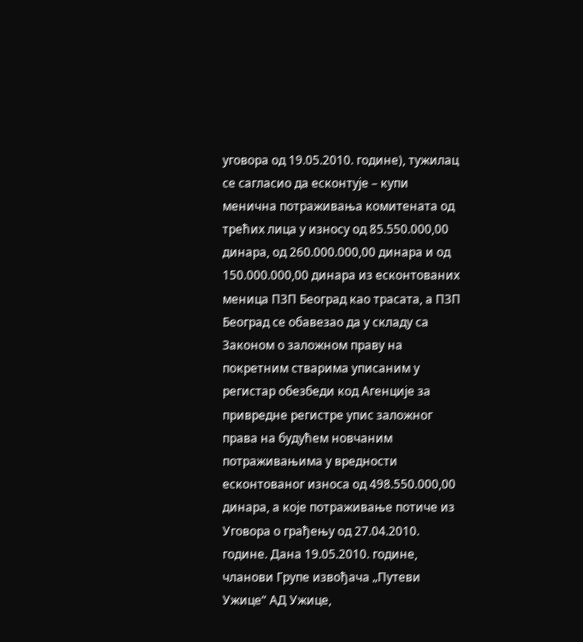уговора од 19.05.2010. године), тужилац се сагласио да есконтује – купи менична потраживања комитената од трећих лица у износу од 85.550.000,00 динара, од 260.000.000,00 динара и од 150.000.000,00 динара из есконтованих меница ПЗП Београд као трасата, а ПЗП Београд се обавезао да у складу са Законом о заложном праву на покретним стварима уписаним у регистар обезбеди код Агенције за привредне регистре упис заложног права на будућем новчаним потраживањима у вредности есконтованог износа од 498.550.000,00 динара, а које потраживање потиче из Уговора о грађењу од 27.04.2010. године. Дана 19.05.2010. године, чланови Групе извођача „Путеви Ужице“ АД Ужице,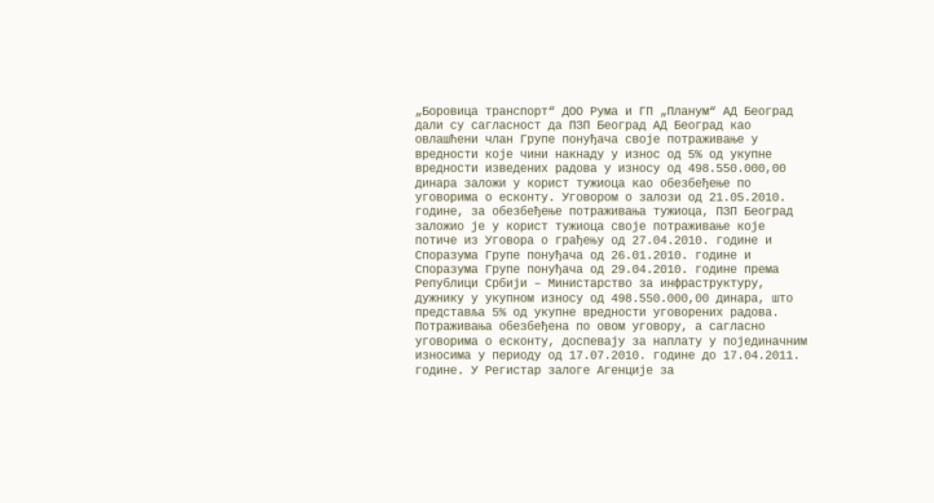„Боровица транспорт“ ДОО Рума и ГП „Планум“ АД Београд дали су сагласност да ПЗП Београд АД Београд као овлашћени члан Групе понуђача своје потраживање у вредности које чини накнаду у износ од 5% од укупне вредности изведених радова у износу од 498.550.000,00 динара заложи у корист тужиоца као обезбеђење по уговорима о есконту. Уговором о залози од 21.05.2010. године, за обезбеђење потраживања тужиоца, ПЗП Београд заложио је у корист тужиоца своје потраживање које потиче из Уговора о грађењу од 27.04.2010. године и Споразума Групе понуђача од 26.01.2010. године и Споразума Групе понуђача од 29.04.2010. године према Републици Србији – Министарство за инфраструктуру, дужнику у укупном износу од 498.550.000,00 динара, што представља 5% од укупне вредности уговорених радова. Потраживања обезбеђена по овом уговору, а сагласно уговорима о есконту, доспевају за наплату у појединачним износима у периоду од 17.07.2010. године до 17.04.2011. године. У Регистар залоге Агенције за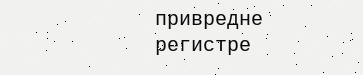привредне регистре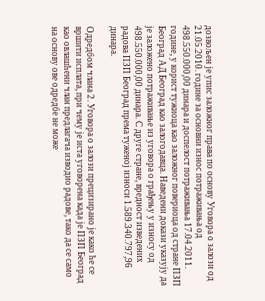дозвољен је упис заложног права по основу Уговора о залози од 21.05.2010. године за основни износ потраживања од 498.550.000,00 динара и доспелост потраживања 17.04.2011. године, у корист тужиоца као заложног повериоца од стране ПЗП Београд АД Београд као залогодавца. Наведени докази указују да је заложено потраживање из уговора о грађењу у износу од 498.550.000,00 динара. С друге стране, вредност изведених радова ПЗП Београд према туженој износи 1.589.340.797,96 динара.

Одредбом члана 2. Уговора о залози прецизирано је како ће се вршити исплата, при чему је иста уговорена када је ПЗП Београд као овлашћени члан предлагача изводио радове, тако да се само на основу ове одредбе не може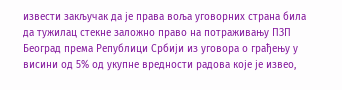извести закључак да је права воља уговорних страна била да тужилац стекне заложно право на потраживању ПЗП Београд према Републици Србији из уговора о грађењу у висини од 5% од укупне вредности радова које је извео,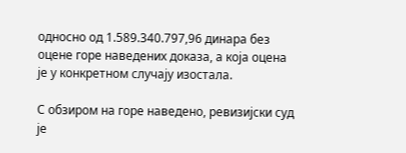односно од 1.589.340.797,96 динара без оцене горе наведених доказа, а која оцена је у конкретном случају изостала.

С обзиром на горе наведено, ревизијски суд је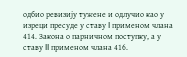одбио ревизију тужене и одлучио као у изреци пресуде у ставу I применом члана 414. Закона о парничном поступку, а у ставу II применом члана 416.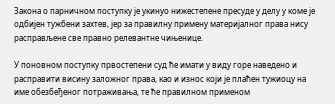Закона о парничном поступку је укинуо нижестепене пресуде у делу у коме је одбијен тужбени захтев, јер за правилну примену материјалног права нису расправљене све правно релевантне чињенице.

У поновном поступку првостепени суд ће имати у виду горе наведено и расправити висину заложног права, као и износ који је плаћен тужиоцу на име обезбеђеног потраживања, те ће правилном применом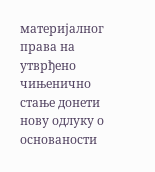материјалног права на утврђено чињенично стање донети нову одлуку о основаности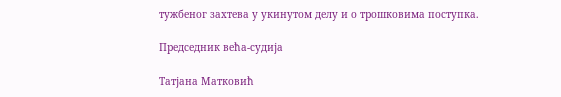тужбеног захтева у укинутом делу и о трошковима поступка.

Председник већа-судија

Татјана Матковић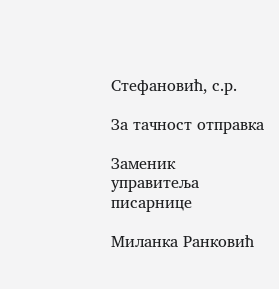Стефановић, с.р.

За тачност отправка

Заменик управитеља писарнице

Миланка Ранковић